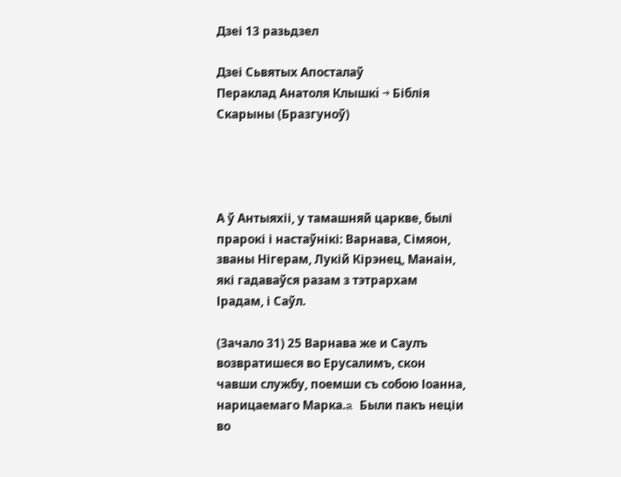Дзеі 13 разьдзел

Дзеі Сьвятых Апосталаў
Пераклад Анатоля Клышкi → Біблія Скарыны (Бразгуноў)




А ў Антыяхіі, у тамашняй царкве, былі прарокі і настаўнікі: Варнава, Сімяон, званы Нігерам, Лукій Кірэнец, Манаін, які гадаваўся разам з тэтрархам Ірадам, і Саўл.

(Зачало 31) 25 Варнава же и Саулъ возвратишеся во Ерусалимъ, скон чавши службу, поемши съ собою Іоанна, нарицаемаго Марка.a Были пакъ неціи во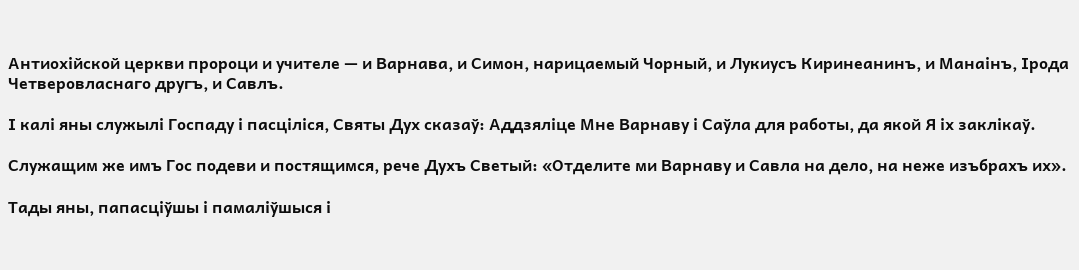Антиохійской церкви пророци и учителе — и Варнава, и Симон, нарицаемый Чорный, и Лукиусъ Киринеанинъ, и Манаінъ, Ірода Четверовласнаго другъ, и Савлъ.

І калі яны служылі Госпаду і пасціліся, Святы Дух сказаў: Аддзяліце Мне Варнаву і Саўла для работы, да якой Я іх заклікаў.

Служащим же имъ Гос подеви и постящимся, рече Духъ Светый: «Отделите ми Варнаву и Савла на дело, на неже изъбрахъ их».

Тады яны, папасціўшы і памаліўшыся і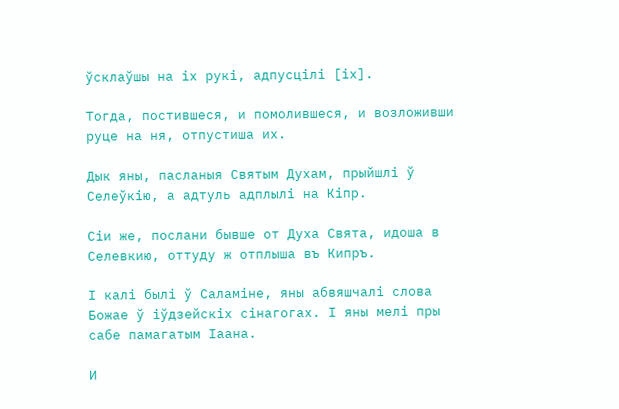ўсклаўшы на іх рукі, адпусцілі [іх].

Тогда, постившеся, и помолившеся, и возложивши руце на ня, отпустиша их.

Дык яны, пасланыя Святым Духам, прыйшлі ў Селеўкію, а адтуль адплылі на Кіпр.

Сіи же, послани бывше от Духа Свята, идоша в Селевкию, оттуду ж отплыша въ Кипръ.

І калі былі ў Саламіне, яны абвяшчалі слова Божае ў іўдзейскіх сінагогах. І яны мелі пры сабе памагатым Іаана.

И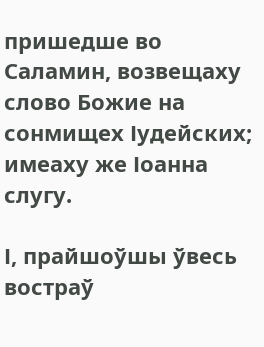пришедше во Саламин, возвещаху слово Божие на сонмищех Іудейских; имеаху же Іоанна слугу.

І, прайшоўшы ўвесь востраў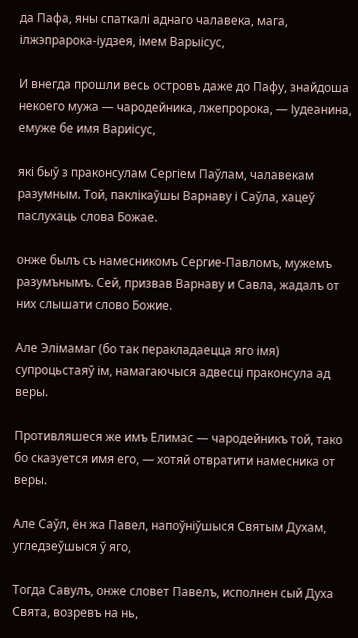да Пафа, яны спаткалі аднаго чалавека, мага, ілжэпрарока-іудзея, імем Варыісус,

И внегда прошли весь островъ даже до Пафу, знайдоша некоего мужа — чародейника, лжепророка, — Іудеанина, емуже бе имя Вариісус,

які быў з праконсулам Сергіем Паўлам, чалавекам разумным. Той, паклікаўшы Варнаву і Саўла, хацеў паслухаць слова Божае.

онже былъ съ намесникомъ Сергие-Павломъ, мужемъ разумънымъ. Сей, призвав Варнаву и Савла, жадалъ от них слышати слово Божие.

Але Элімамаг (бо так перакладаецца яго імя) супроцьстаяў ім, намагаючыся адвесці праконсула ад веры.

Противляшеся же имъ Елимас — чародейникъ той, тако бо сказуется имя его, — хотяй отвратити намесника от веры.

Але Саўл, ён жа Павел, напоўніўшыся Святым Духам, угледзеўшыся ў яго,

Тогда Савулъ, онже словет Павелъ, исполнен сый Духа Свята, возревъ на нь,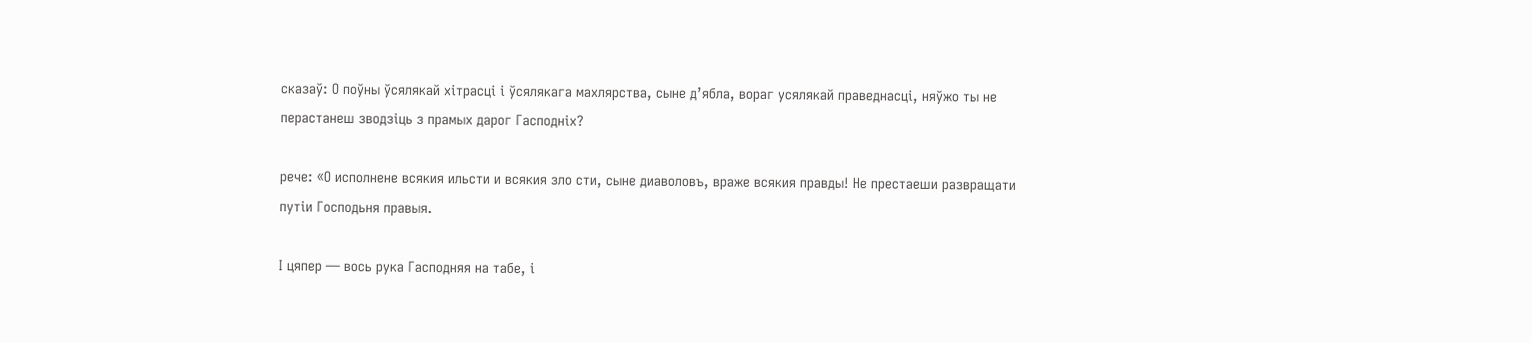сказаў: О поўны ўсялякай хітрасці і ўсялякага махлярства, сыне д’ябла, вораг усялякай праведнасці, няўжо ты не перастанеш зводзіць з прамых дарог Гасподніх?

рече: «О исполнене всякия ильсти и всякия зло сти, сыне диаволовъ, враже всякия правды! Не престаеши развращати путіи Господьня правыя.

І цяпер — вось рука Гасподняя на табе, і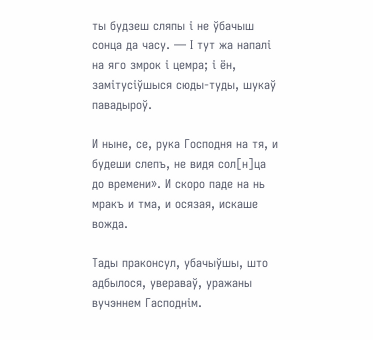ты будзеш сляпы і не ўбачыш сонца да часу. — І тут жа напалі на яго змрок і цемра; і ён, замітусіўшыся сюды-туды, шукаў павадыроў.

И ныне, се, рука Господня на тя, и будеши слепъ, не видя сол[н]ца до времени». И скоро паде на нь мракъ и тма, и осязая, искаше вожда.

Тады праконсул, убачыўшы, што адбылося, увераваў, уражаны вучэннем Гасподнім.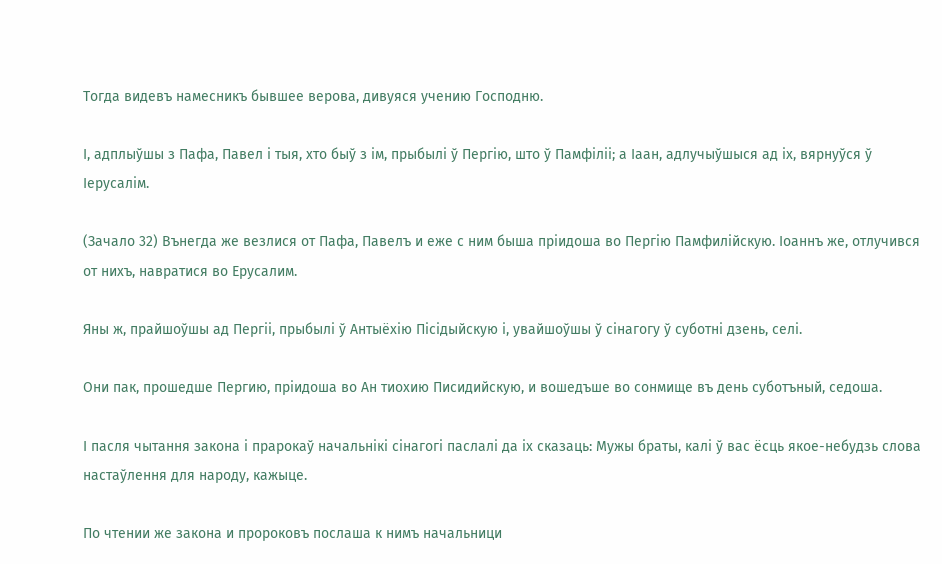Тогда видевъ намесникъ бывшее верова, дивуяся учению Господню.

І, адплыўшы з Пафа, Павел і тыя, хто быў з ім, прыбылі ў Пергію, што ў Памфіліі; а Іаан, адлучыўшыся ад іх, вярнуўся ў Іерусалім.

(Зачало 32) Вънегда же везлися от Пафа, Павелъ и еже с ним быша пріидоша во Пергію Памфилійскую. Іоаннъ же, отлучився от нихъ, навратися во Ерусалим.

Яны ж, прайшоўшы ад Пергіі, прыбылі ў Антыёхію Пісідыйскую і, увайшоўшы ў сінагогу ў суботні дзень, селі.

Они пак, прошедше Пергию, пріидоша во Ан тиохию Писидийскую, и вошедъше во сонмище въ день суботъный, седоша.

І пасля чытання закона і прарокаў начальнікі сінагогі паслалі да іх сказаць: Мужы браты, калі ў вас ёсць якое-небудзь слова настаўлення для народу, кажыце.

По чтении же закона и пророковъ послаша к нимъ начальници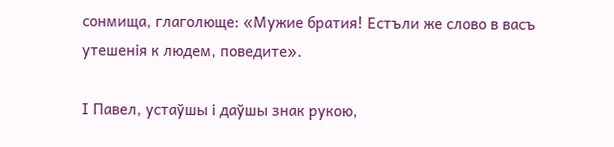сонмища, глаголюще: «Мужие братия! Естъли же слово в васъ утешенія к людем, поведите».

І Павел, устаўшы і даўшы знак рукою,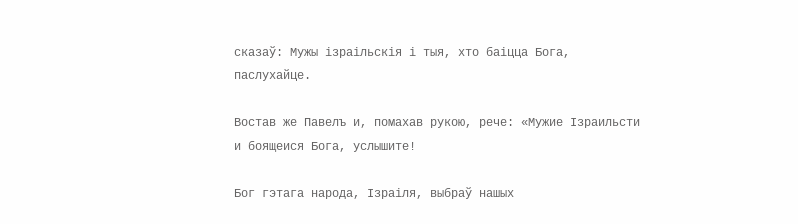сказаў: Мужы ізраільскія і тыя, хто баіцца Бога, паслухайце.

Востав же Павелъ и, помахав рукою, рече: «Мужие Ізраильсти и боящеися Бога, услышите!

Бог гэтага народа, Ізраіля, выбраў нашых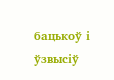бацькоў і ўзвысіў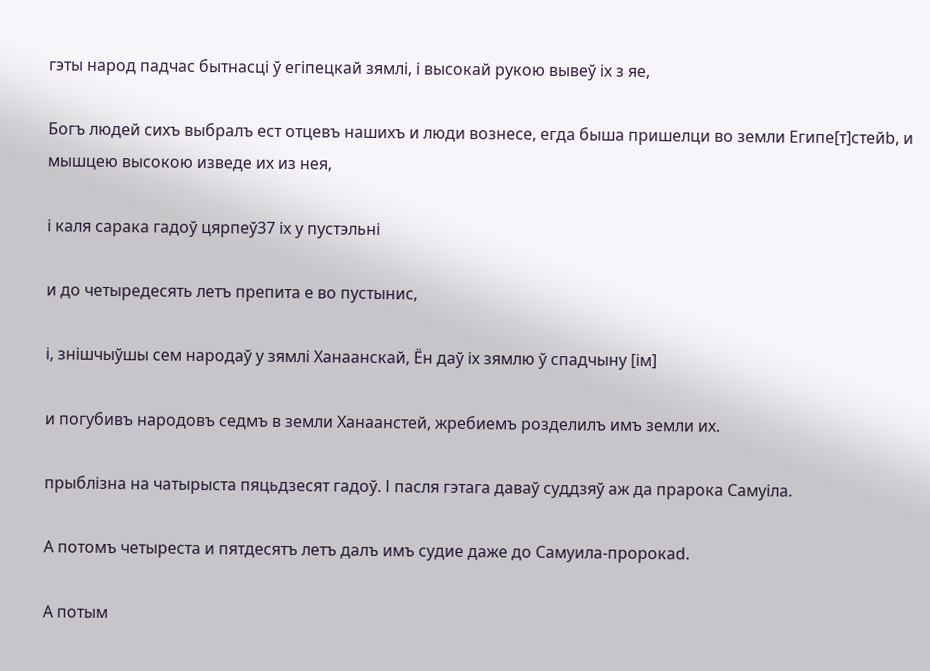гэты народ падчас бытнасці ў егіпецкай зямлі, і высокай рукою вывеў іх з яе,

Богъ людей сихъ выбралъ ест отцевъ нашихъ и люди вознесе, егда быша пришелци во земли Египе[т]стейb, и мышцею высокою изведе их из нея,

і каля сарака гадоў цярпеў37 іх у пустэльні

и до четыредесять летъ препита е во пустыниc,

і, знішчыўшы сем народаў у зямлі Ханаанскай, Ён даў іх зямлю ў спадчыну [ім]

и погубивъ народовъ седмъ в земли Ханаанстей, жребиемъ розделилъ имъ земли их.

прыблізна на чатырыста пяцьдзесят гадоў. І пасля гэтага даваў суддзяў аж да прарока Самуіла.

А потомъ четыреста и пятдесятъ летъ далъ имъ судие даже до Самуила-пророкаd.

А потым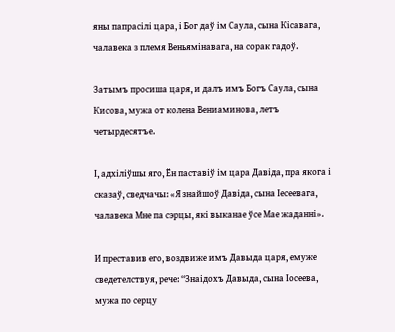яны папрасілі цара, і Бог даў ім Саула, сына Кісавага, чалавека з племя Веньямінавага, на сорак гадоў.

Затымъ просиша царя, и далъ имъ Богъ Саула, сына Кисова, мужа от колена Вениаминова, летъ четырдесятъe.

І, адхіліўшы яго, Ён паставіў ім цара Давіда, пра якога і сказаў, сведчачы: «Я знайшоў Давіда, сына Іесеевага, чалавека Мне па сэрцы, які выканае ўсе Мае жаданні».

И преставив его, воздвиже имъ Давыда царя, емуже сведетелствуя, рече: “Знаідохъ Давыда, сына Іосеева, мужа по серцу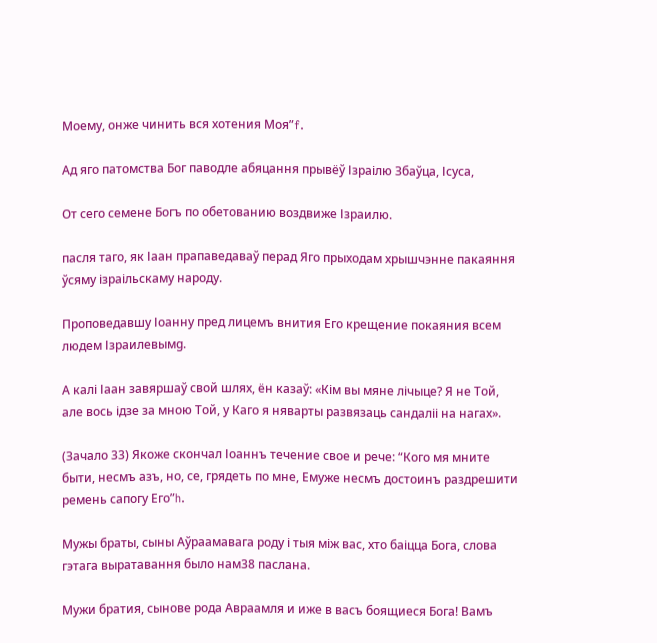Моему, онже чинить вся хотения Моя”f.

Ад яго патомства Бог паводле абяцання прывёў Ізраілю Збаўца, Ісуса,

От сего семене Богъ по обетованию воздвиже Ізраилю.

пасля таго, як Іаан прапаведаваў перад Яго прыходам хрышчэнне пакаяння ўсяму ізраільскаму народу.

Проповедавшу Іоанну пред лицемъ внития Его крещение покаяния всем людем Ізраилевымg.

А калі Іаан завяршаў свой шлях, ён казаў: «Кім вы мяне лічыце? Я не Той, але вось ідзе за мною Той, у Каго я няварты развязаць сандаліі на нагах».

(Зачало 33) Якоже скончал Іоаннъ течение свое и рече: “Кого мя мните быти, несмъ азъ, но, се, грядеть по мне, Емуже несмъ достоинъ раздрешити ремень сапогу Его”h.

Мужы браты, сыны Аўраамавага роду і тыя між вас, хто баіцца Бога, слова гэтага выратавання было нам38 паслана.

Мужи братия, сынове рода Авраамля и иже в васъ боящиеся Бога! Вамъ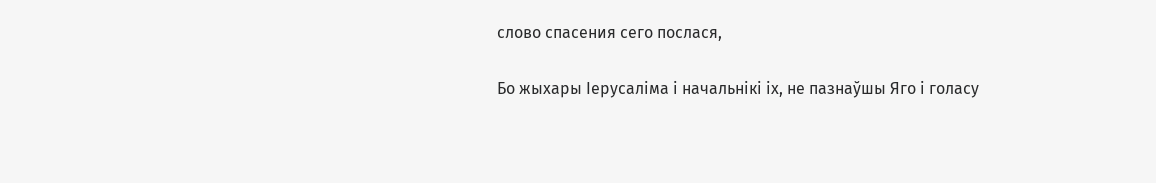слово спасения сего послася,

Бо жыхары Іерусаліма і начальнікі іх, не пазнаўшы Яго і голасу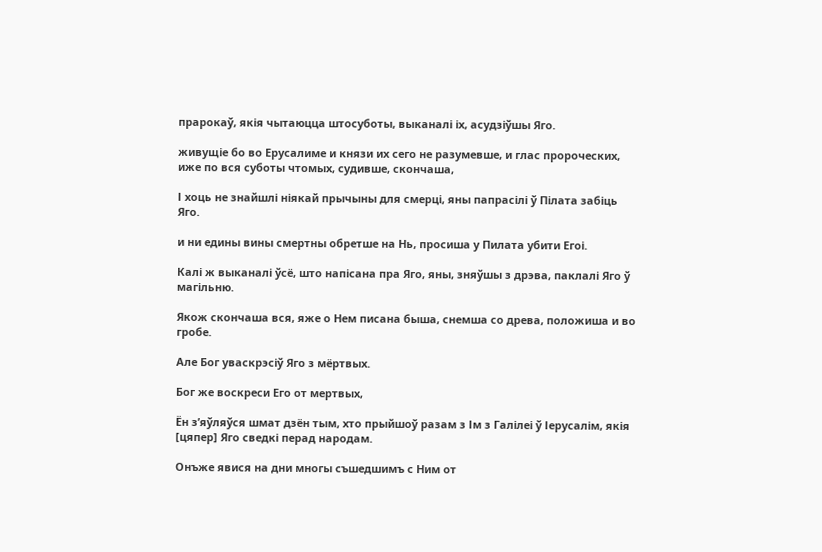прарокаў, якія чытаюцца штосуботы, выканалі іх, асудзіўшы Яго.

живущіе бо во Ерусалиме и князи их сего не разумевше, и глас пророческих, иже по вся суботы чтомых, судивше, скончаша,

І хоць не знайшлі ніякай прычыны для смерці, яны папрасілі ў Пілата забіць Яго.

и ни едины вины смертны обретше на Нь, просиша у Пилата убити Егоi.

Калі ж выканалі ўсё, што напісана пра Яго, яны, зняўшы з дрэва, паклалі Яго ў магільню.

Якож скончаша вся, яже о Нем писана быша, снемша со древа, положиша и во гробе.

Але Бог уваскрэсіў Яго з мёртвых.

Бог же воскреси Его от мертвых,

Ён з’яўляўся шмат дзён тым, хто прыйшоў разам з Ім з Галілеі ў Іерусалім, якія [цяпер] Яго сведкі перад народам.

Онъже явися на дни многы съшедшимъ с Ним от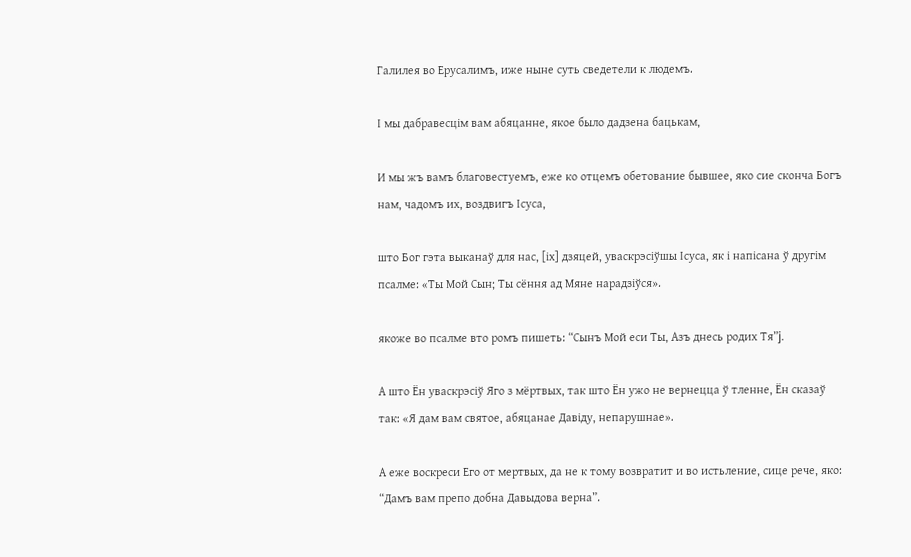Галилея во Ерусалимъ, иже ныне суть сведетели к людемъ.

І мы дабравесцім вам абяцанне, якое было дадзена бацькам,

И мы жъ вамъ благовестуемъ, еже ко отцемъ обетование бывшее, яко сие сконча Богъ нам, чадомъ их, воздвигъ Ісуса,

што Бог гэта выканаў для нас, [іх] дзяцей, уваскрэсіўшы Ісуса, як і напісана ў другім псалме: «Ты Мой Сын; Ты сёння ад Мяне нарадзіўся».

якоже во псалме вто ромъ пишеть: “Сынъ Мой еси Ты, Азъ днесь родих Тя”j.

А што Ён уваскрэсіў Яго з мёртвых, так што Ён ужо не вернецца ў тленне, Ён сказаў так: «Я дам вам святое, абяцанае Давіду, непарушнае».

А еже воскреси Его от мертвых, да не к тому возвратит и во истьление, сице рече, яко: “Дамъ вам препо добна Давыдова верна”.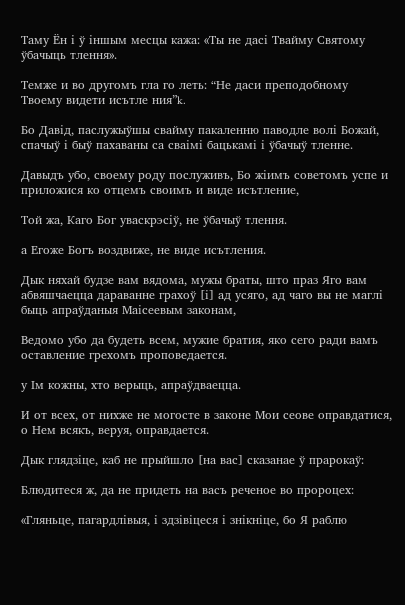Таму Ён і ў іншым месцы кажа: «Ты не дасі Твайму Святому ўбачыць тлення».

Темже и во другомъ гла го леть: “Не даси преподобному Твоему видети исътле ния”k.

Бо Давід, паслужыўшы свайму пакаленню паводле волі Божай, спачыў і быў пахаваны са сваімі бацькамі і ўбачыў тленне.

Давыдъ убо, своему роду послуживъ, Бо жіимъ советомъ успе и приложися ко отцемъ своимъ и виде исътление,

Той жа, Каго Бог уваскрэсіў, не ўбачыў тлення.

а Егоже Богъ воздвиже, не виде исътления.

Дык няхай будзе вам вядома, мужы браты, што праз Яго вам абвяшчаецца дараванне грахоў [і] ад усяго, ад чаго вы не маглі быць апраўданыя Маісеевым законам,

Ведомо убо да будеть всем, мужие братия, яко сего ради вамъ оставление грехомъ проповедается.

у Ім кожны, хто верыць, апраўдваецца.

И от всех, от нихже не могосте в законе Мои сеове оправдатися, о Нем всякъ, веруя, оправдается.

Дык глядзіце, каб не прыйшло [на вас] сказанае ў прарокаў:

Блюдитеся ж, да не придеть на васъ реченое во пророцех:

«Гляньце, пагардлівыя, і здзівіцеся і знікніце, бо Я раблю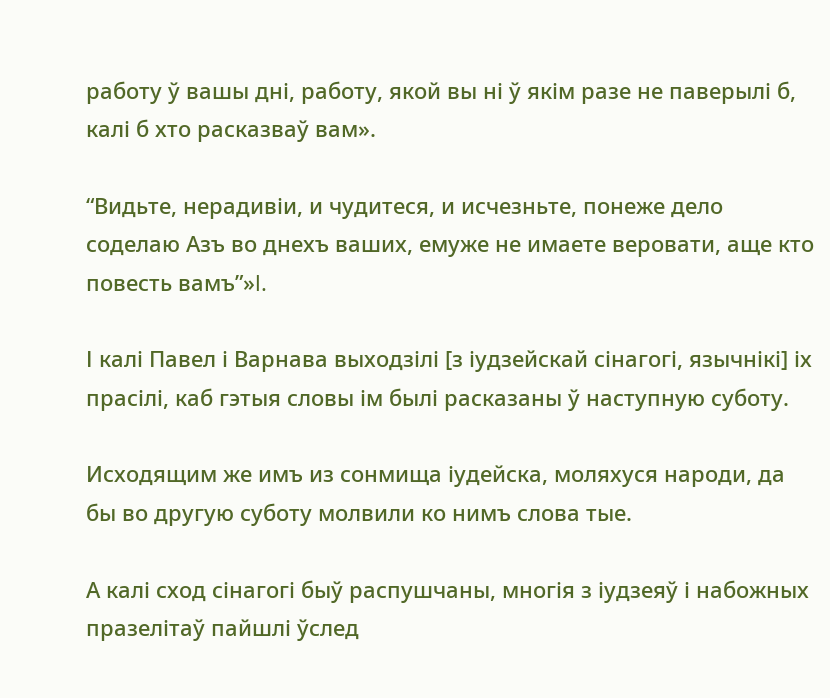работу ў вашы дні, работу, якой вы ні ў якім разе не паверылі б, калі б хто расказваў вам».

“Видьте, нерадивіи, и чудитеся, и исчезньте, понеже дело соделаю Азъ во днехъ ваших, емуже не имаете веровати, аще кто повесть вамъ”»l.

І калі Павел і Варнава выходзілі [з іудзейскай сінагогі, язычнікі] іх прасілі, каб гэтыя словы ім былі расказаны ў наступную суботу.

Исходящим же имъ из сонмища іудейска, моляхуся народи, да бы во другую суботу молвили ко нимъ слова тые.

А калі сход сінагогі быў распушчаны, многія з іудзеяў і набожных празелітаў пайшлі ўслед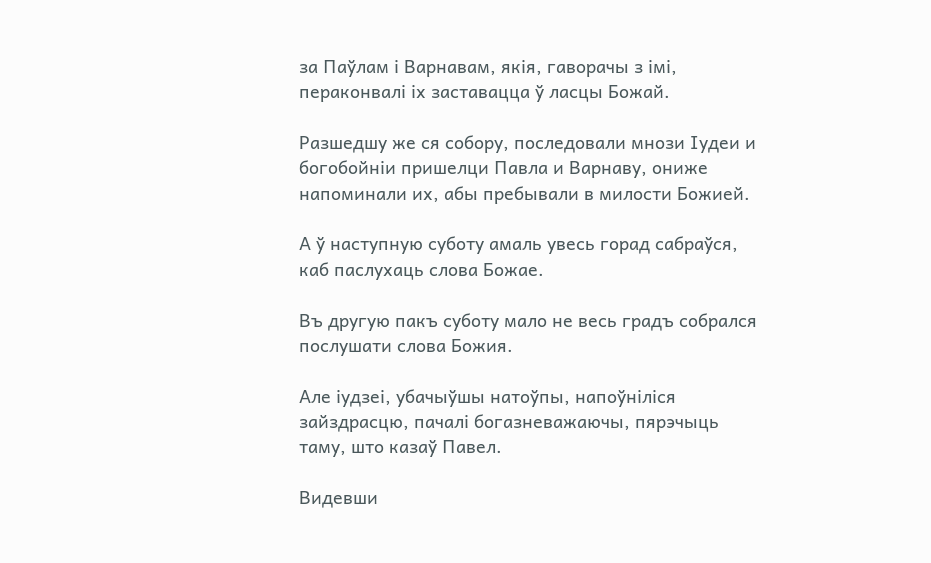за Паўлам і Варнавам, якія, гаворачы з імі, пераконвалі іх заставацца ў ласцы Божай.

Разшедшу же ся собору, последовали мнози Іудеи и богобойніи пришелци Павла и Варнаву, ониже напоминали их, абы пребывали в милости Божией.

А ў наступную суботу амаль увесь горад сабраўся, каб паслухаць слова Божае.

Въ другую пакъ суботу мало не весь градъ собрался послушати слова Божия.

Але іудзеі, убачыўшы натоўпы, напоўніліся зайздрасцю, пачалі богазневажаючы, пярэчыць таму, што казаў Павел.

Видевши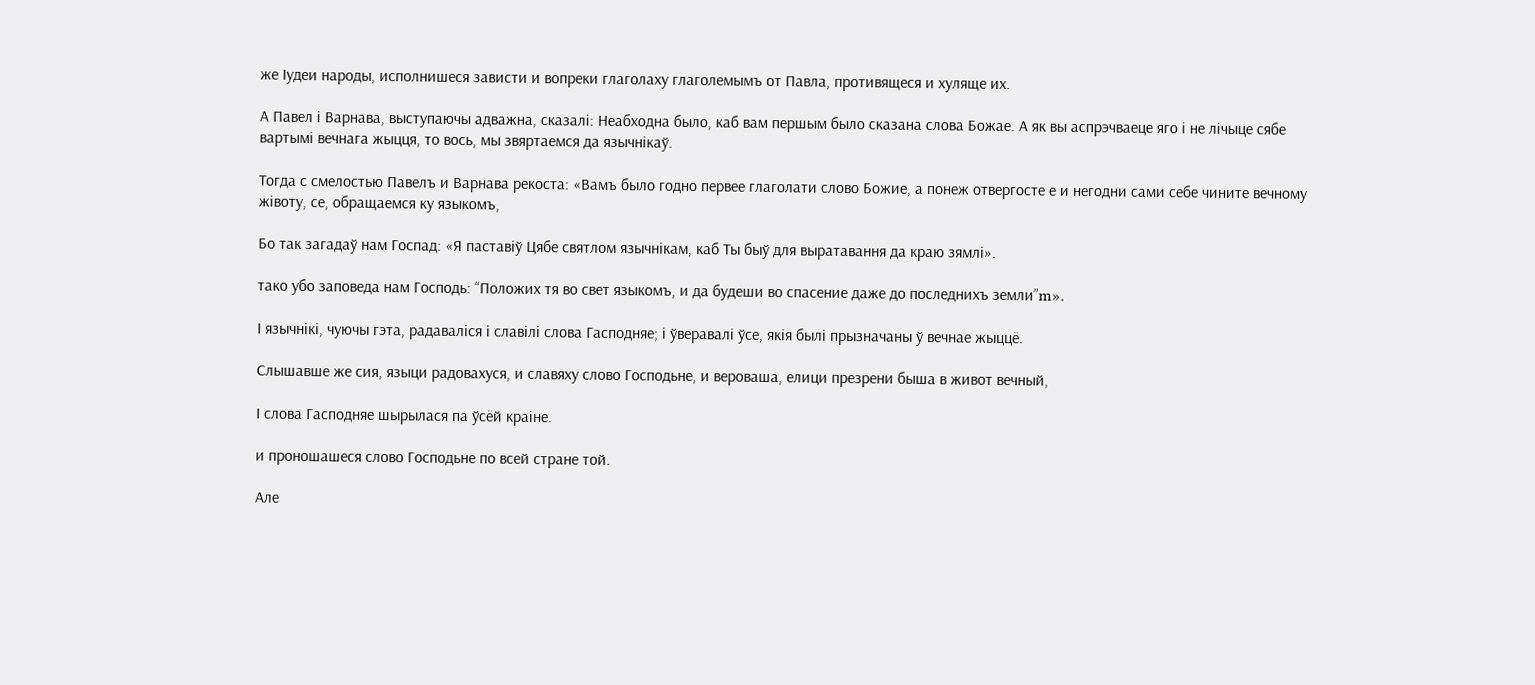же Іудеи народы, исполнишеся зависти и вопреки глаголаху глаголемымъ от Павла, противящеся и хуляще их.

А Павел і Варнава, выступаючы адважна, сказалі: Неабходна было, каб вам першым было сказана слова Божае. А як вы аспрэчваеце яго і не лічыце сябе вартымі вечнага жыцця, то вось, мы звяртаемся да язычнікаў.

Тогда с смелостью Павелъ и Варнава рекоста: «Вамъ было годно первее глаголати слово Божие, а понеж отвергосте е и негодни сами себе чините вечному жівоту, се, обращаемся ку языкомъ,

Бо так загадаў нам Госпад: «Я паставіў Цябе святлом язычнікам, каб Ты быў для выратавання да краю зямлі».

тако убо заповеда нам Господь: “Положих тя во свет языкомъ, и да будеши во спасение даже до последнихъ земли”m».

І язычнікі, чуючы гэта, радаваліся і славілі слова Гасподняе; і ўверавалі ўсе, якія былі прызначаны ў вечнае жыццё.

Слышавше же сия, языци радовахуся, и славяху слово Господьне, и вероваша, елици презрени быша в живот вечный,

І слова Гасподняе шырылася па ўсёй краіне.

и проношашеся слово Господьне по всей стране той.

Але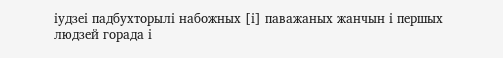іудзеі падбухторылі набожных [і] паважаных жанчын і першых людзей горада і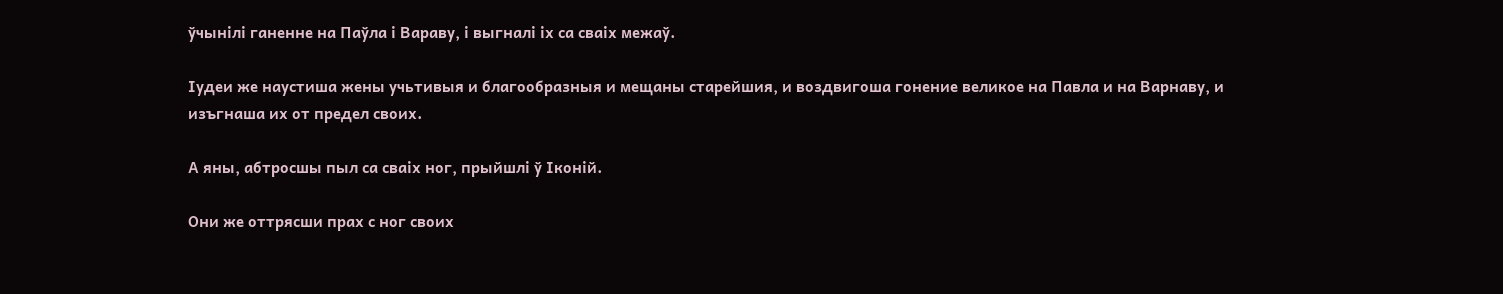ўчынілі ганенне на Паўла і Вараву, і выгналі іх са сваіх межаў.

Іудеи же наустиша жены учьтивыя и благообразныя и мещаны старейшия, и воздвигоша гонение великое на Павла и на Варнаву, и изъгнаша их от предел своих.

А яны, абтросшы пыл са сваіх ног, прыйшлі ў Іконій.

Они же оттрясши прах с ног своих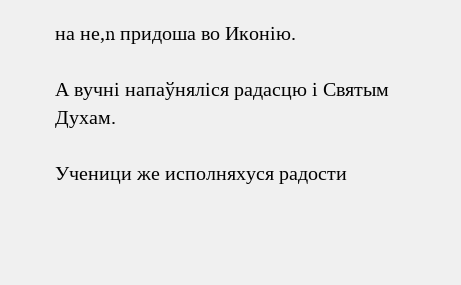на не,n придоша во Иконію.

А вучні напаўняліся радасцю і Святым Духам.

Ученици же исполняхуся радости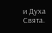и Духа Свята.